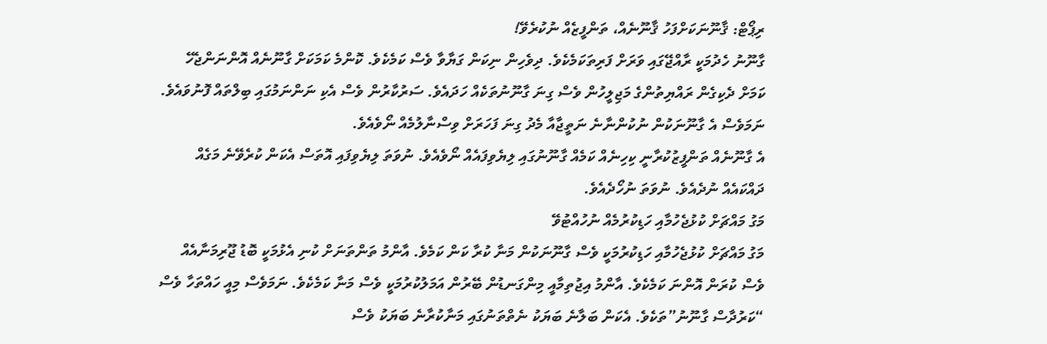ރިޕޯޓް: ޤާނޫނަކަށްފަހު ޤާނޫނެއް، ތަންފީޒެއް ނުކުރެވޭ!
ގާނޫނު ހެދުމަކީ ރާއްޖޭގައި ވަރަށް ފަރިތަކަމެކެވެ. ދިވެހިން ނިކަން ގަޔާވާ ވެސް ކަމެކެވެ. ކޮންމެ ކަމަކަށް ގާނޫނެއް އޮންނަންޖެހޭ ކަމަށް ދެކިގެން ރައްޔިތުންގެ މަޖިލީހުން ވެސް ގިނަ ގާނޫނުތަކެއް ހަދައެވެ. ސަރުކާރުން ވެސް އެކި ނަންނަމުގައި ބިލްތައް ފޮނުވައެވެ. ނަމަވެސް އެ ގާނޫނަކުން ނުކުންނާނެ ނަތީޖާއާ މެދު ގިނަ ފަހަރަށް ވިސްނާލުމެއް ނޯވެއެވެ.
އެ ގާނޫނެއް ތަންފީޒުކުރާނީ ކިހިނެއް ކަމެއް ގާނޫނުގައި ލިޔެވިފައެއް ނޯވެއެވެ. ނުވަތަ ލިޔެވިފައި އޮތަސް އެކަން ކުރެވޭނެ މަގެއް ދައްކައެއް ނުދެއެވެ. ނުވަތަ ނުހޯދެއެވެ.
މަގު މައްޗަށް ކުޅުޖެހުމާއި ހަޑިކުރުމެއް ނުހުއްޓުވޭ
މަގު މައްޗަށް ކުޅުޖެހުމާއި ހަޑިކުރުމަކީ ވެސް ގާނޫނަކުން މަނާ ކުރާ ކަން ކަމެވެ. އާންމު ތަންތަނަށް ކުނި އެޅުމަކީ ބޮޑު ޖޫރިމަނާއެއް ވެސް ކުރަން އޮންނަ ކަމެކެވެ. އާންމު އިޖުތިމާއީ މިންގަނޑުން ބޭރުން އަމަލުކުރުމަކީ ވެސް މަނާ ކަމެކެވެ. ނަމަވެސް މިއީ ހައްތަހާ ވެސް “ކަރުދާސް ގާނޫނު”ތަކެވެ. އެކަން ބަލާނެ ބަޔަކު ނެތްތަނުގައި މަނާކުރާނެ ބަޔަކު ވެސް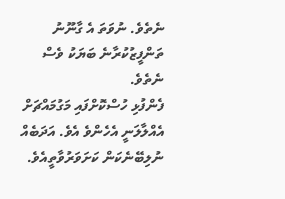ނެތެވެ. ނުވަތަ އެ ގާނޫނު ތަންފީޒުކުރާނެ ބަޔަކު ވެސް ނެތެވެ.
ފެންފުޅި ހުސްކޮށްފައި މަގުމައްޗަށް އެއްލާލަނީ އެހެންވެ އެވެ. އަދަބެއް ނުލިބޭނެކަން ކަށަވަރުވާތީއެވެ.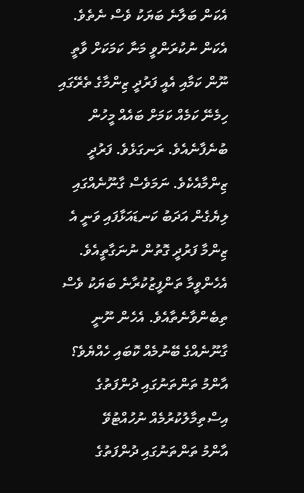އެކަން ބަލާނެ ބަޔަކު ވެސް ނެތެވެ. އެކަން ނުކުރަންވީ މަނާ ކަމަކަށް ވާތީ ނޫން ކަމާއި އެއީ ފަރުދީ ޒިންމާގެ ތެރޭގައި ހިމެނޭ ކަމެއް ކަމަށް ބައެއް މީހުން ބުނެފާނެއެވެ. ރަނގަޅެވެ. ފަރުދީ ޒިންމާއެކެވެ. ނަމަވެސް ގާނޫނެއްގައި ލިޔެގެން އަދަބު ކަނޑައަޅާފައި ވަނީ އެ ޒިންމާ ފަރުދީ ގޮތުން ނުނަގާތީއެވެ.
އެހެންވީމާ ތަންފީޒުކުރާނެ ބަޔަކު ވެސް ތިބެންވާނެތާއެވެ. އެހެން ނޫނީ ގާނޫނެއްގެ ބޭނުމެއް ކޮބައި ހެއްޔެވެ؟
އާންމު ތަންތަނުގައި ދުންފަތުގެ އިސްތިމާލުކުރުމެއް ނުހުއްޓުވޭ
އާންމު ތަންތަނުގައި ދުންފަތުގެ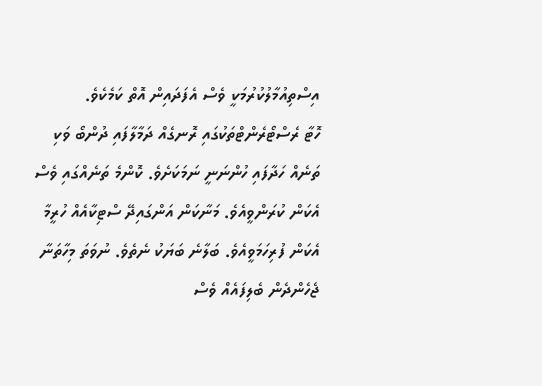އިސްތިއުމާލުކުރުމަކީ ވެސް އެފަދައިން އޮތް ކަމެކެވެ.
ހޮޓާ ރެސްޓޯރެންޓްތަކުގައި ރޮނގެއް ދަމާލާފައި ދުންބޯ ވަކި ތަނެއް ހަދާފައި ހުންނަނީ ނަމަކަށެވެ. ކޮންމެ ތަނެއްގައި ވެސް އެކަން ކުރަންވީއެވެ. މަނާކަން އަންގައިދޭ ސްޓިކާއެއް ހުރީމާ އެކަން ފުރިހަމަވީއެވެ. ބަލާނެ ބަޔަކު ނެތެވެ. ނުވަތަ މިހާތަނާ ޖެހެންދެން ބެލިފައެއް ވެސް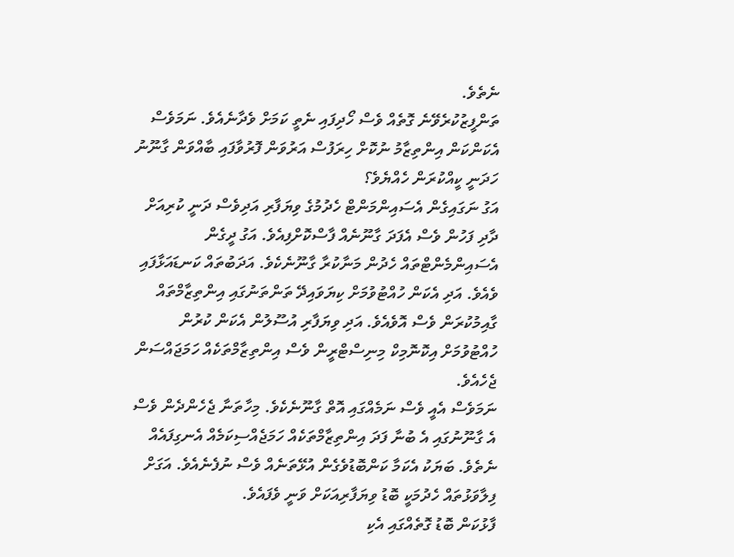ނެތެވެ.
ތަންފީޒުކުރެވޭނެ ގޮތެއް ވެސް ހޯދިފައި ނެތީ ކަމަށް ވެދާނެއެވެ. ނަމަވެސް އެކަންކަން އިންތިޒާމު ނުކޮށް ހިރަފުސް އަރުވަން ފޮރުވާފައި ބާއްވަން ގާނޫނު ހަދަނީ ކީއްކުރަން ހެއްޔެވެ؟
އަގު ނަގައިގެން އެސައިންމަންޓް ހެދުމުގެ ވިޔަފާރި އަދިވެސް ދަނީ ކުރިއަށް
ދާދި ފަހުން ވެސް އެފަދަ ގާނޫނެއް ފާސްކޮށްފިއެވެ. އަގު ދީގެން އެސައިންމެންޓްތައް ހެދުން މަނާކުރާ ގާނޫނެކެވެ. އަދަބުތައް ކަނޑައަޅާފައި ވެއެވެ. އަދި އެކަން ހުއްޓުވުމަށް ކިޔަވައިދޭ ތަންތަނުގައި އިންތިޒާމްތައް ގާއިމުކުރަން ވެސް އޮވެއެވެ. އަދި ވިޔަފާރި އުސޫލުން އެކަން ކުރުން ހުއްޓުވުމަށް އިކޮނޮމިކް މިނިސްޓްރީން ވެސް އިންތިޒާމްތަކެއް ހަމަޖައްސަން ޖެހެއެވެ.
ނަމަވެސް އެއީ ވެސް ނަމެއްގައި އޮތް ގާނޫނެކެވެ. މިހާތަނާ ޖެހެންދެން ވެސް އެ ގާނޫނުގައި އެ ބުނާ ފަދަ އިންތިޒާމްތަކެއް ހަމަޖެއްސިކަމެއް އެނގިފައެއް ނެތެވެ. ބަޔަކު އެކަމާ ކަންބޮޑުވެގެން އުޅޭތަނެއް ވެސް ނުފެނެއެވެ. އަގަށް ފިލާވަޅުތައް ހެދުމަކީ ބޮޑު ވިޔަފާރިއަކަށް ވަނީ ވެފައެވެ.
ފާޅުކަން ބޮޑު ގޮތެއްގައި އެކި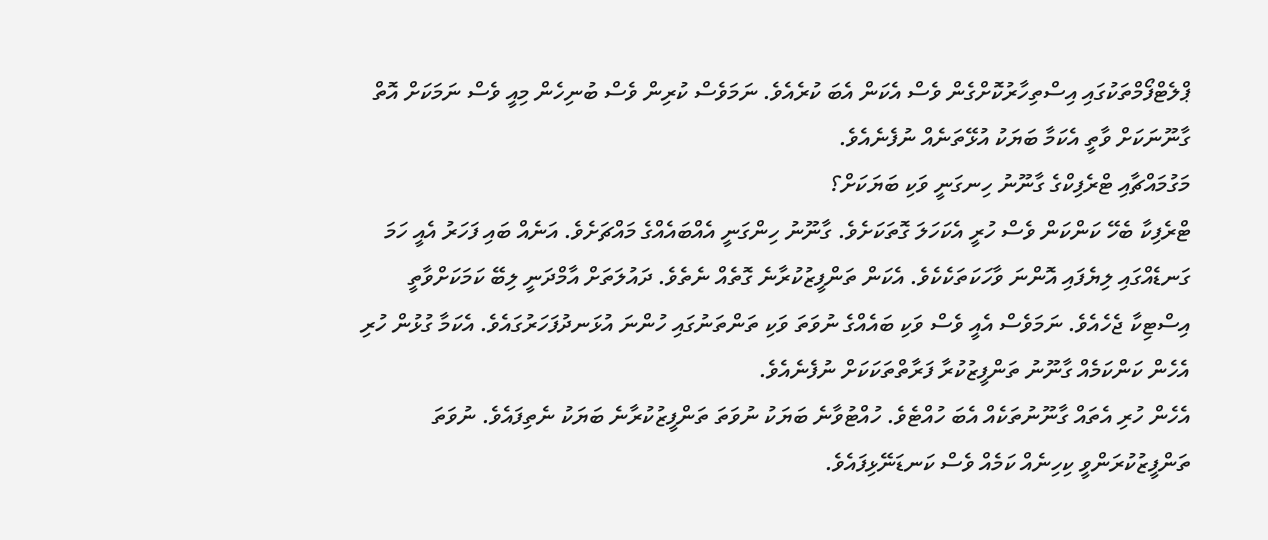ޕްލެޓްފޯމްތަކުގައި އިސްތިހާރުކޮށްގެން ވެސް އެކަން އެބަ ކުރެއެވެ. ނަމަވެސް ކުރިން ވެސް ބުނިހެން މިއީ ވެސް ނަމަކަށް އޮތް ގާނޫނަކަށް ވާތީ އެކަމާ ބަޔަކު އުޅޭތަނެއް ނުފެނެއެވެ.
މަގުމައްޗާއި ޓްރެފިކްގެ ގާނޫނު ހިނގަނީ ވަކި ބަޔަކަށް؟
ޓްރެފިކާ ބެހޭ ކަންކަން ވެސް ހުރީ އެކަހަލަ ގޮތަކަށެވެ. ގާނޫނު ހިންގަނީ އެއްބައެއްގެ މައްޗަށެވެ. އަނެއް ބައި ފަހަރު އެއީ ހަމަ ގަނޑެއްގައި ލިޔެފައި އޮންނަ ވާހަކަތަކެކެވެ. އެކަން ތަންފީޒުކުރާނެ ގޮތެއް ނެތެވެ. ދައުލަތަށް އާމްދަނީ ލިބޭ ކަމަކަށްވާތީ އިސްޓިކާ ޖެހެއެވެ. ނަމަވެސް އެއީ ވެސް ވަކި ބައެއްގެ ނުވަތަ ވަކި ތަންތަނުގައި ހުންނަ އުޅަނދުފަހަރުގައެވެ. އެކަމާ ގުޅުން ހުރި އެހެން ކަންކަމެއް ގާނޫނު ތަންފީޒުކުރާ ފަރާތްތަކަކަށް ނުފެނެއެވެ.
އެހެން ހުރި އެތައް ގާނޫނުތަކެއް އެބަ ހުއްޓެވެ. ހުއްޓުވާނެ ބަޔަކު ނުވަތަ ތަންފީޒުކުރާނެ ބަޔަކު ނެތިފައެވެ. ނުވަތަ ތަންފީޒުކުރަންވީ ކިހިނެއް ކަމެއް ވެސް ކަނޑަނޭޅިފައެވެ.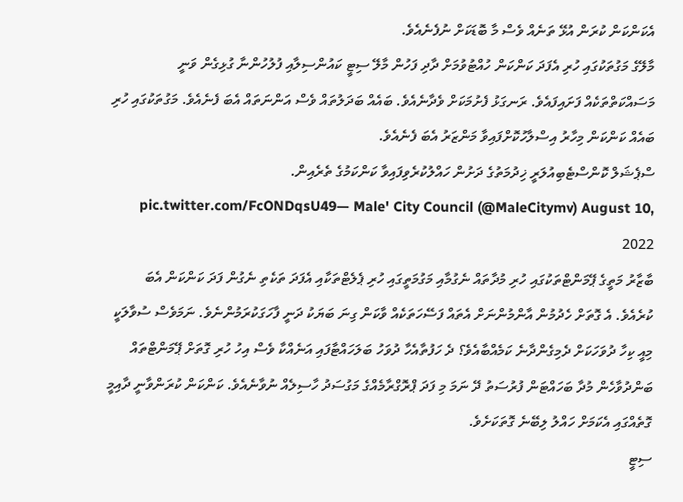އެކަންކަން ކުރަން އުޅޭ ތަނެއް ވެސް މާ ބޮޑަކަށް ނުފެނެއެވެ.
މާލޭގެ މަގުތަކުގައި ހުރި އެފަދަ ކަންކަން ހުއްޓުވުމަށް ދާދި ފަހުން މާލޭ ސިޓީ ކައުންސިލާއި ފުލުހުންނާ ގުޅިގެން ވަނީ މަސައްކަތްތަކެއް ފަށައިފައެވެ. ރަނގަޅު ފެށުމަކަށް ވެދާނެއެވެ. ބައެއް ބަދަލުތައް ވެސް އަންނަތައް އެބަ ފެނެއެވެ. މަގުތަކުގައި ހުރި ބައެއް ކަންކަން މިހާރު އިސްލާހުކޮށްފައިވާ މަންޒަރު އެބަ ފެނެއެވެ.
ސްޕެޝަލް ކޮންސްޓެބިއުލަރީ ޚިދުމަތުގެ ދަށުން ހައްލުކުރެވިފައިވާ ކަންކަމުގެ ތެރެއިން. pic.twitter.com/FcONDqsU49— Male' City Council (@MaleCitymv) August 10, 2022
ބާޒާރު މަތީގެ ޕޭމަންޓްތަކުގައި ހުރި މުދާތައް ނެގުމާއި މަގުމަތީގައި ހުރި ޕެލެޓްތަކާއި އެފަދަ ތަކެތި ނެގުން ފަދަ ކަންކަން އެބަ ކުރެއެވެ. އެ ގޮތަށް ހެދުމުން އާންމުންނަށް އެތައް ފަސޭހަތަކެއް ވާކަން ގިނަ ބަޔަކު ދަނީ ފާހަގަކުރަމުންނެވެ. ނަމަވެސް ސުވާލަކީ މިއީ ކިހާ ދުވަހަކަށް ދެމިގެންދާނެ ކަމެއްބާއެވެ؟ ދެ ހަފުތާއެހާ ދުވަހު ބަލަހައްޓާފައި އަނެއްކާ ވެސް އިހު ހުރި ގޮތަށް ޕޭމަންޓްތައް ބަންދުވާހެން މުދާ ބަހައްޓަން ފުރުސަތު ދޭ ނަމަ މި ފަދަ ޕްރޮގްރާމެއްގެ މަގުސަދު ހާސިލެއް ނުވާނެއެވެ. ކަންކަން ކުރަންވާނީ ދާއިމީ ގޮތެއްގައި އެކަމަށް ހައްލު ލިބޭނެ ގޮތަކަށެވެ.
ސިޓީ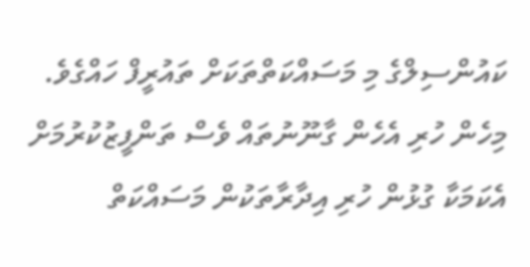ކައުންސިލްގެ މި މަސައްކަތްތަކަށް ތައުރީފް ހައްގެވެ. މިހެން ހުރި އެހެން ގާނޫނުތައް ވެސް ތަންފީޒުކުރުމަށް އެކަމަކާ ގުޅުން ހުރި އިދާރާތަކުން މަސައްކަތް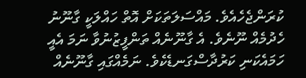ކުރަންޖެހެއެވެ. މައްސަލަތަކަށް އޮތް ހައްލަކީ ގާނޫނު ހެދުމެއް ނޫނެވެ. އެ ގާނޫނެއް ތަންފީޒުނުވާ ނަމަ އެއީ ހަމައެކަނި ކަރުދާސްގަނޑެކެވެ. ނަމެއްގައި ގާނޫނެއް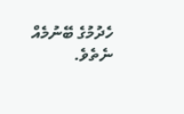ހެދުމުގެ ބޭނުމެއް ނެތެވެ.